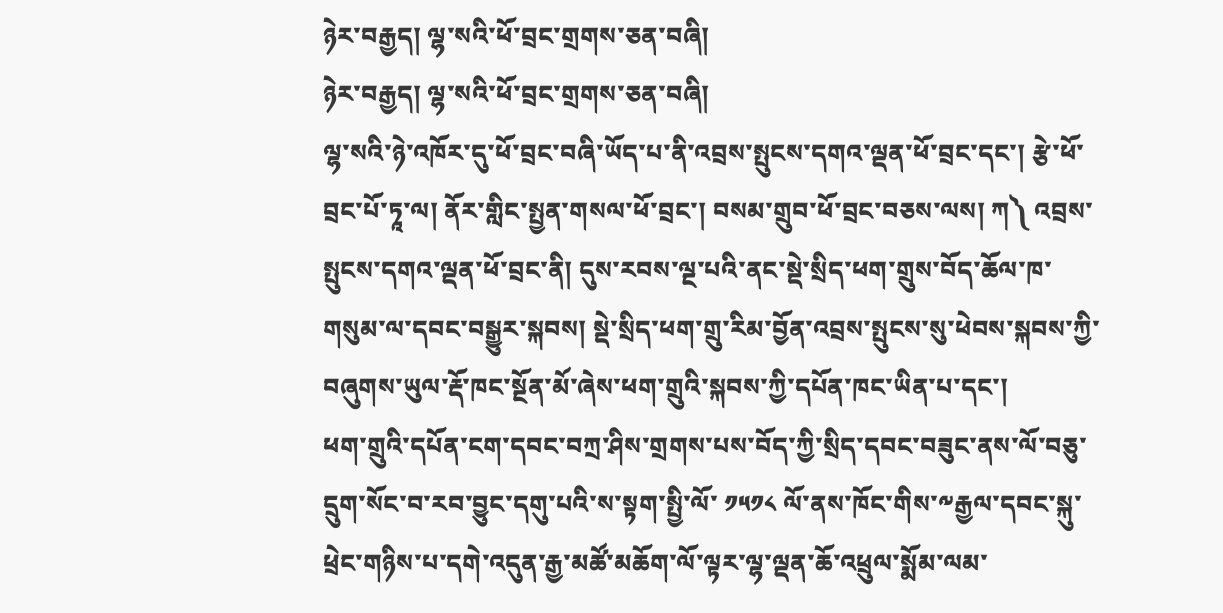ཉེར་བརྒྱད། ལྷ་སའི་ཕོ་བྲང་གྲགས་ཅན་བཞི།
ཉེར་བརྒྱད། ལྷ་སའི་ཕོ་བྲང་གྲགས་ཅན་བཞི།
ལྷ་སའི་ཉེ་འཁོར་དུ་ཕོ་བྲང་བཞི་ཡོད་པ་ནི་འབྲས་སྤུངས་དགའ་ལྡན་ཕོ་བྲང་དང་། རྩེ་ཕོ་བྲང་པོ་ཏཱ་ལ། ནོར་གླིང་སྤྱན་གསལ་ཕོ་བྲང་། བསམ་གྲུབ་ཕོ་བྲང་བཅས་ལས། ཀ༽ འབྲས་སྤུངས་དགའ་ལྡན་ཕོ་བྲང་ནི། དུས་རབས་ལྔ་པའི་ནང་སྡེ་སྲིད་ཕག་གྲུས་བོད་ཆོལ་ཁ་གསུམ་ལ་དབང་བསྒྱུར་སྐབས། སྡེ་སྲིད་ཕག་གྲུ་རིམ་བྱོན་འབྲས་སྤུངས་སུ་ཕེབས་སྐབས་ཀྱི་བཞུགས་ཡུལ་རྡོ་ཁང་སྔོན་མོ་ཞེས་ཕག་གྲུའི་སྐབས་ཀྱི་དཔོན་ཁང་ཡིན་པ་དང་།
ཕག་གྲུའི་དཔོན་ངག་དབང་བཀྲ་ཤིས་གྲགས་པས་བོད་ཀྱི་སྲིད་དབང་བཟུང་ནས་ལོ་བཅུ་དྲུག་སོང་བ་རབ་བྱུང་དགུ་པའི་ས་སྟག་སྤྱི་ལོ་ ༡༥༡༨ ལོ་ནས་ཁོང་གིས་༸རྒྱལ་དབང་སྐུ་ཕྲེང་གཉིས་པ་དགེ་འདུན་རྒྱ་མཚོ་མཆོག་ལོ་ལྟར་ལྷ་ལྡན་ཆོ་འཕྲུལ་སྨོམ་ལམ་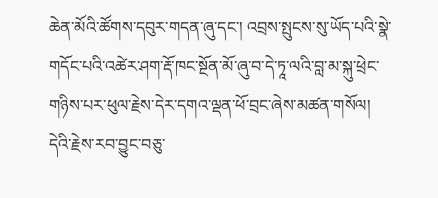ཆེན་མོའི་ཚོགས་དབུར་གདན་ཞུ་དང་། འབྲས་སྤུངས་སུ་ཡོད་པའི་སྣེ་གདོང་པའི་འཚེར་ཤག་རྡོ་ཁང་སྔོན་མོ་ཞུ་བ་དེ་ཏཱ་ལའི་བླ་མ་སྐུ་ཕྲེང་གཉིས་པར་ཕུལ་རྗེས་དེར་དགའ་ལྡན་ཕོ་བྲང་ཞེས་མཚན་གསོལ། དེའི་རྗེས་རབ་བྱུང་བཅུ་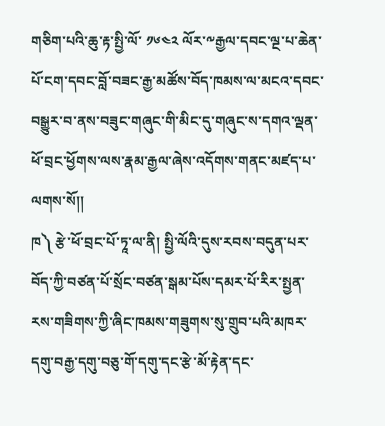གཅིག་པའི་ཆུ་རྟ་སྤྱི་ལོ་ ༡༦༤༢ ལོར་༸རྒྱལ་དབང་ལྔ་པ་ཆེན་པོ་ངག་དབང་བློ་བཟང་རྒྱ་མཚོས་བོད་ཁམས་ལ་མངའ་དབང་བསྒྱུར་བ་ནས་བཟུང་གཞུང་གི་མིང་དུ་གཞུང་ས་དགའ་ལྡན་ཕོ་བྲང་ཕྱོགས་ལས་རྣམ་རྒྱལ་ཞེས་འདོགས་གནང་མཛད་པ་ལགས་སོ།།
ཁ༽ རྩེ་ཕོ་བྲང་པོ་ཏཱ་ལ་ནི། སྤྱི་ལོའི་དུས་རབས་བདུན་པར་བོད་ཀྱི་བཙན་པོ་སྲོང་བཙན་སྒམ་པོས་དམར་པོ་རིར་སྤྱན་རས་གཟིགས་ཀྱི་ཞིང་ཁམས་གཟུགས་སུ་གྲུབ་པའི་མཁར་དགུ་བརྒྱ་དགུ་བཅུ་གོ་དགུ་དང་རྩེ་མོ་རྟེན་དང་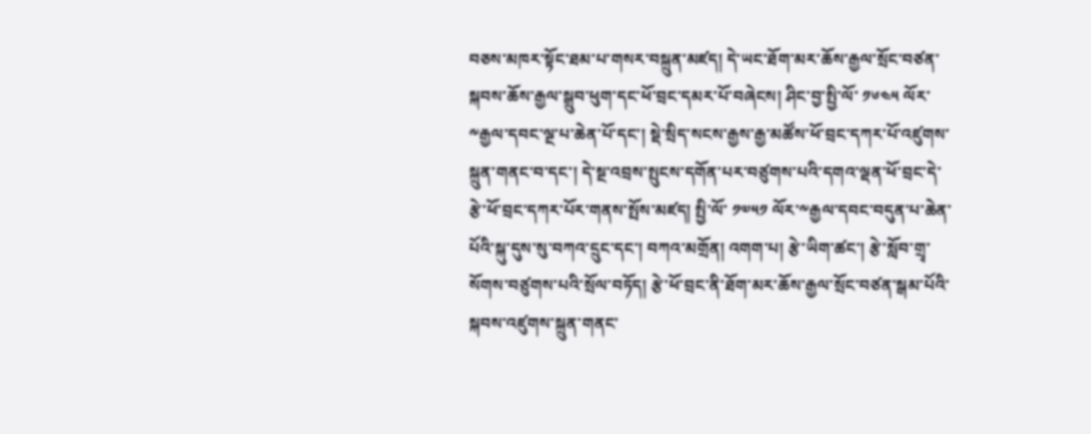བཅས་མཁར་སྟོང་ཐམ་པ་གསར་བསྐྲུན་མཛད། དེ་ཡང་ཐོག་མར་ཆོས་རྒྱལ་སྲོང་བཙན་སྐབས་ཆོས་རྒྱལ་སྒྲུབ་ཕུག་དང་ཕོ་བྲང་དམར་པོ་བཞེངས། ཤིང་བྱ་སྤྱི་ལོ་ ༡༦༤༥ ལོར་༸རྒྱལ་དབང་ལྔ་པ་ཆེན་པོ་དང་། སྡེ་སྲིད་སངས་རྒྱས་རྒྱ་མཚོས་ཕོ་བྲང་དཀར་པོ་འཛུགས་སྐྲུན་གནང་བ་དང་། དེ་སྔ་འབྲས་སྤུངས་དགོན་པར་བཙུགས་པའི་དགའ་ལྡན་ཕོ་བྲང་དེ་རྩེ་ཕོ་བྲང་དཀར་པོར་གནས་སྤོས་མཛད། སྤྱི་ལོ་ ༡༧༥༡ ལོར་༸རྒྱལ་དབང་བདུན་པ་ཆེན་པོའི་སྐུ་དུས་སུ་བཀའ་དྲུང་དང་། བཀའ་མགྲོན། འགག་པ། རྩེ་ཡིག་ཚང་། རྩེ་སློབ་གྲྭ་སོགས་བཙུགས་པའི་སྲོལ་བཏོད། རྩེ་ཕོ་བྲང་ནི་ཐོག་མར་ཆོས་རྒྱལ་སྲོང་བཙན་སྒམ་པོའི་སྐབས་འཛུགས་སྐྲུན་གནང་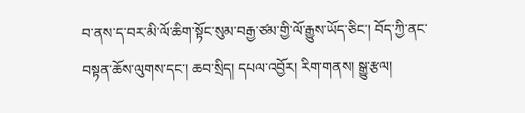བ་ནས་ད་བར་མི་ལོ་ཆིག་སྟོང་སུམ་བརྒྱ་ཙམ་གྱི་ལོ་རྒྱུས་ཡོད་ཅིང་། བོད་ཀྱི་ནང་བསྟན་ཆོས་ལུགས་དང་། ཆབ་སྲིད། དཔལ་འབྱོར། རིག་གནས། སྒྱུ་རྩལ།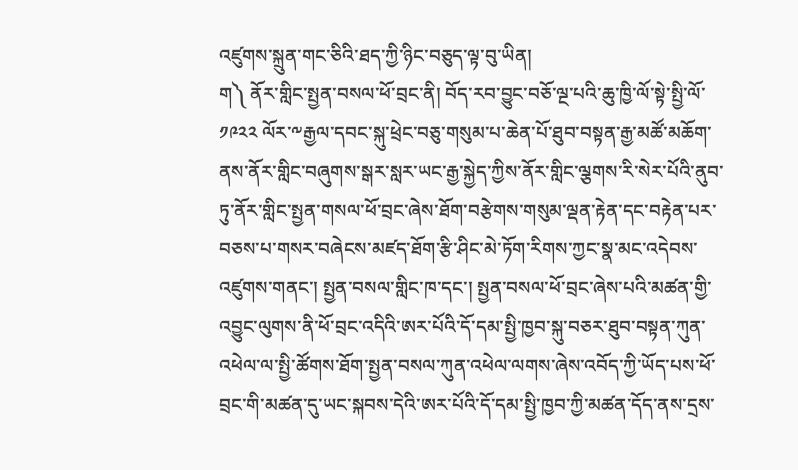འཛུགས་སྐྲུན་གང་ཅིའི་ཐད་ཀྱི་ཉིང་བཅུད་ལྟ་བུ་ཡིན།
ག༽ ནོར་གླིང་སྤྱན་བསལ་ཕོ་བྲང་ནི། བོད་རབ་བྱུང་བཅོ་ལྔ་པའི་ཆུ་ཁྱི་ལོ་སྟེ་སྤྱི་ལོ་ ༡༩༢༢ ལོར་༸རྒྱལ་དབང་སྐུ་ཕྲེང་བཅུ་གསུམ་པ་ཆེན་པོ་ཐུབ་བསྟན་རྒྱ་མཚོ་མཆོག་ནས་ནོར་གླིང་བཞུགས་སྒར་སླར་ཡང་རྒྱ་སྐྱེད་ཀྱིས་ནོར་གླིང་ལྕགས་རི་སེར་པོའི་ནུབ་ཏུ་ནོར་གླིང་སྤྱན་གསལ་ཕོ་བྲང་ཞེས་ཐོག་བརྩེགས་གསུམ་ལྡན་རྟེན་དང་བརྟེན་པར་བཅས་པ་གསར་བཞེངས་མཛད་ཐོག་རྩི་ཤིང་མེ་ཏོག་རིགས་ཀྱང་སྣ་མང་འདེབས་འཛུགས་གནང་། སྤྱན་བསལ་གླིང་ཁ་དང་། སྤྱན་བསལ་ཕོ་བྲང་ཞེས་པའི་མཚན་གྱི་འབྱུང་ལུགས་ནི་ཕོ་བྲང་འདིའི་ཨར་པོའི་དོ་དམ་སྤྱི་ཁྱབ་སྐུ་བཅར་ཐུབ་བསྟན་ཀུན་འཕེལ་ལ་སྤྱི་ཚོགས་ཐོག་སྤྱན་བསལ་ཀུན་འཕེལ་ལགས་ཞེས་འབོད་ཀྱི་ཡོད་པས་ཕོ་བྲང་གི་མཚན་དུ་ཡང་སྐབས་དེའི་ཨར་པོའི་དོ་དམ་སྤྱི་ཁྱབ་ཀྱི་མཚན་དོད་ནས་དྲས་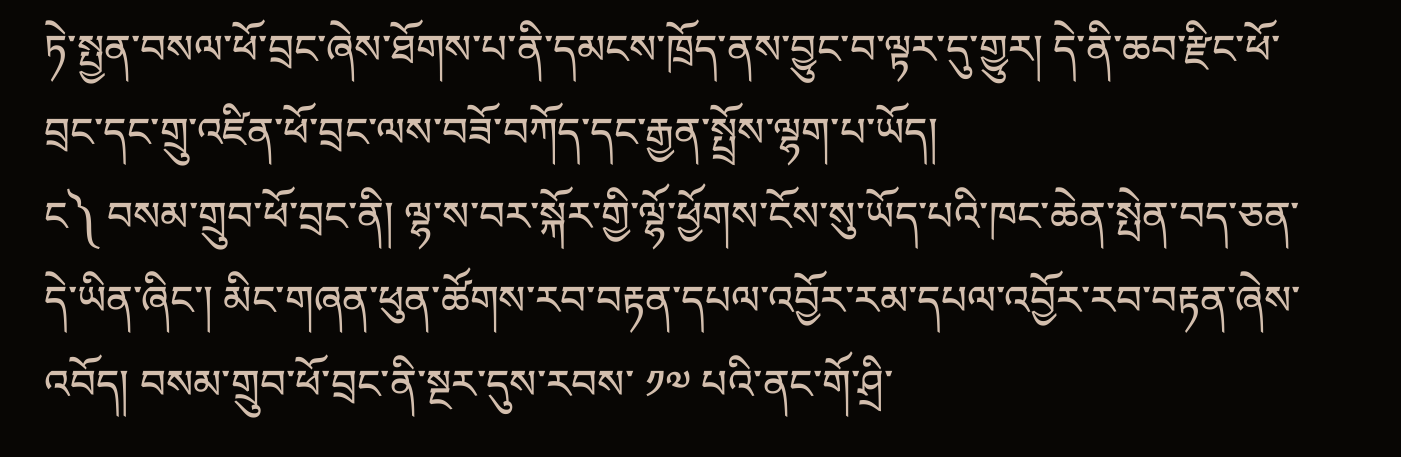ཏེ་སྤྱན་བསལ་ཕོ་བྲང་ཞེས་ཐོགས་པ་ནི་དམངས་ཁྲོད་ནས་བྱུང་བ་ལྟར་དུ་གྱུར། དེ་ནི་ཆབ་རྫིང་ཕོ་བྲང་དང་གྲུ་འཛིན་ཕོ་བྲང་ལས་བཟོ་བཀོད་དང་རྒྱན་སྤྲོས་ལྷག་པ་ཡོད།
ང༽ བསམ་གྲུབ་ཕོ་བྲང་ནི། ལྷ་ས་བར་སྐོར་གྱི་ལྷོ་ཕྱོགས་ངོས་སུ་ཡོད་པའི་ཁང་ཆེན་སྤེན་བད་ཅན་དེ་ཡིན་ཞིང་། མིང་གཞན་ཕུན་ཚོགས་རབ་བརྟན་དཔལ་འབྱོར་རམ་དཔལ་འབྱོར་རབ་བརྟན་ཞེས་འབོད། བསམ་གྲུབ་ཕོ་བྲང་ནི་སྔར་དུས་རབས་ ༡༧ པའི་ནང་གོ་ཤྲི་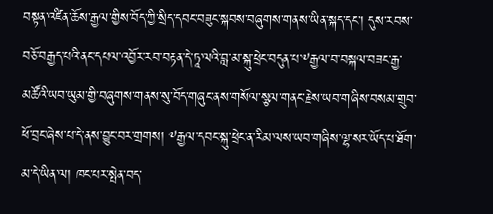བསྟན་འཛིན་ཆོས་རྒྱལ་གྱིས་བོད་ཀྱི་སྲིད་དབང་བཟུང་སྐབས་བཞུགས་གནས་ཡིན་སྐད་དང་། དུས་རབས་བཅོ་བརྒྱད་པའི་ནང་དཔལ་འབྱོར་རབ་བརྟན་དེ་ཏཱ་ལའི་བླ་མ་སྐུ་ཕྲེང་བདུན་པ་༸རྒྱལ་བ་བསྐལ་བཟང་རྒྱ་མཚོའི་ཡབ་ཡུམ་གྱི་བཞུགས་གནས་སུ་བོད་གཞུང་ནས་གསོལ་སྩལ་གནང་རྗེས་ཡབ་གཞིས་བསམ་གྲུབ་ཕོ་བྲང་ཞེས་པ་དེ་ནས་བྱུང་བར་གྲགས། ༸རྒྱལ་དབང་སྐུ་ཕྲེང་ན་རིམ་ལས་ཡབ་གཞིས་ལྷ་སར་ཡོད་པ་ཐོག་མ་དེ་ཡིན་ལ། ཁང་པར་སྤེན་བད་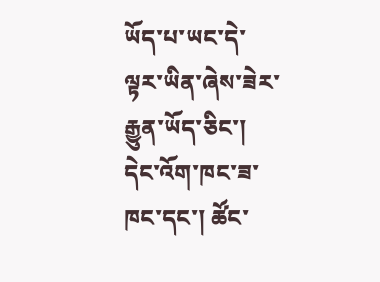ཡོད་པ་ཡང་དེ་ལྟར་ཡིན་ཞེས་ཟེར་རྒྱུན་ཡོད་ཅིང་། དེང་འོག་ཁང་ཟ་ཁང་དང་། ཚོང་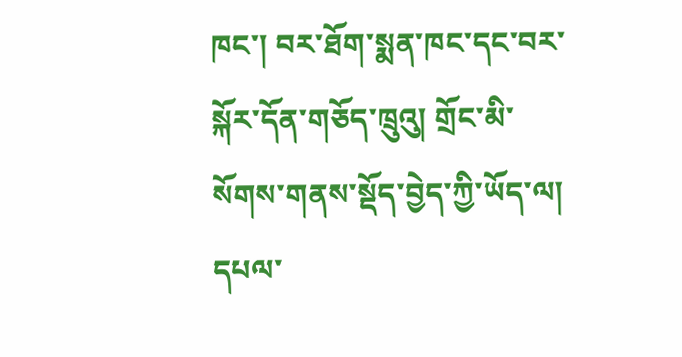ཁང་། བར་ཐོག་སྨན་ཁང་དང་བར་སྐོར་དོན་གཅོད་ཁྲུའུ། གྲོང་མི་སོགས་གནས་སྡོད་བྱེད་ཀྱི་ཡོད་ལ། དཔལ་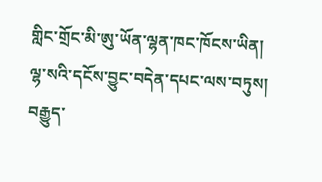གླིང་གྲོང་མི་ཨུ་ཡོན་ལྷན་ཁང་ཁོངས་ཡིན།
ལྷ་སའི་དངོས་བྱུང་བདེན་དཔང་ལས་བཏུས།
བརྒྱུད་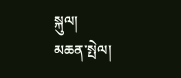སྐུལ།
མཆན་སྤེལ།